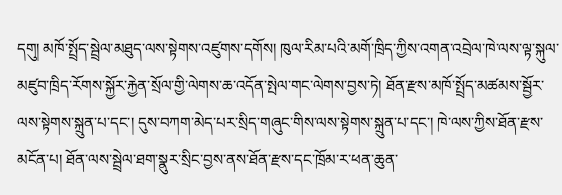དགུ། མཁོ་སྤྲོད་སྦྲེལ་མཐུད་ལས་སྟེགས་འཛུགས་དགོས། ཁུལ་རིམ་པའི་མགོ་ཁྲིད་ཀྱིས་འགན་འབྲེལ་ཁེ་ལས་ལྟ་སྐུལ་མཛུབ་ཁྲིད་རོགས་སྐྱོར་རྐྱེན་སྲོལ་གྱི་ལེགས་ཆ་འདོན་སྤེལ་གང་ལེགས་བྱས་ཏེ། ཐོན་རྫས་མཁོ་སྤྲོད་མཚམས་སྦྱོར་ལས་སྟེགས་སྐྲུན་པ་དང་། དུས་བཀག་མེད་པར་སྲིད་གཞུང་གིས་ལས་སྟེགས་སྐྲུན་པ་དང་། ཁེ་ལས་ཀྱིས་ཐོན་རྫས་མངོན་པ། ཐོན་ལས་སྦྲེལ་ཐག་སྣུར་སྲིང་བྱས་ནས་ཐོན་རྫས་དང་ཁྲོམ་ར་ཕན་ཆུན་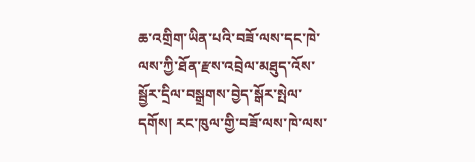ཆ་འགྲིག་ཡིན་པའི་བཟོ་ལས་དང་ཁེ་ལས་ཀྱི་ཐོན་རྫས་འབྲེལ་མཐུད་འོས་སྦྱོར་དྲིལ་བསྒྲགས་བྱེད་སྒོར་སྤེལ་དགོས། རང་ཁུལ་གྱི་བཟོ་ལས་ཁེ་ལས་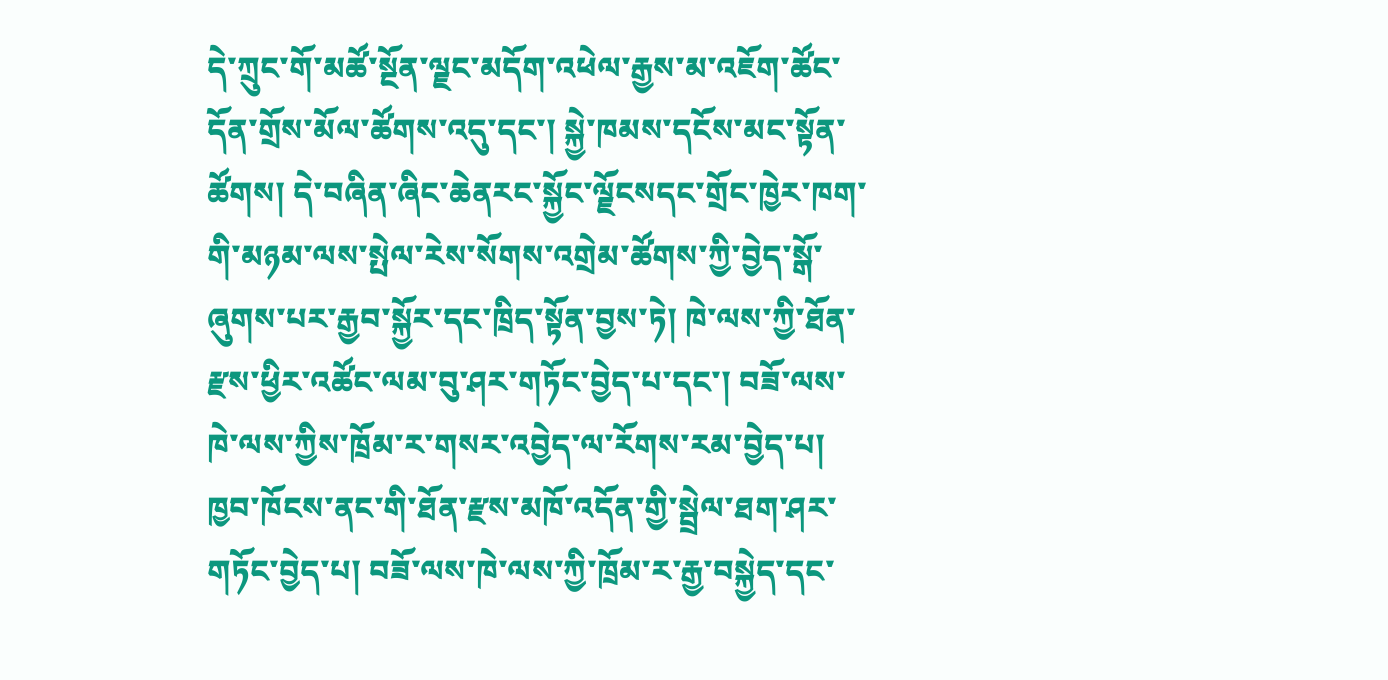དེ་ཀྲུང་གོ་མཚོ་སྔོན་ལྗང་མདོག་འཕེལ་རྒྱས་མ་འཇོག་ཚོང་དོན་གྲོས་མོལ་ཚོགས་འདུ་དང་། སྐྱེ་ཁམས་དངོས་མང་སྟོན་ཚོགས། དེ་བཞིན་ཞིང་ཆེནརང་སྐྱོང་ལྗོངསདང་གྲོང་ཁྱེར་ཁག་གི་མཉམ་ལས་སྤེལ་རེས་སོགས་འགྲེམ་ཚོགས་ཀྱི་བྱེད་སྒོ་ཞུགས་པར་རྒྱབ་སྐྱོར་དང་ཁྲིད་སྟོན་བྱས་ཏེ། ཁེ་ལས་ཀྱི་ཐོན་རྫས་ཕྱིར་འཚོང་ལམ་བུ་ཤར་གཏོང་བྱེད་པ་དང་། བཟོ་ལས་ཁེ་ལས་ཀྱིས་ཁྲོམ་ར་གསར་འབྱེད་ལ་རོགས་རམ་བྱེད་པ། ཁྱབ་ཁོངས་ནང་གི་ཐོན་རྫས་མཁོ་འདོན་གྱི་སྦྲེལ་ཐག་ཤར་གཏོང་བྱེད་པ། བཟོ་ལས་ཁེ་ལས་ཀྱི་ཁྲོམ་ར་རྒྱ་བསྐྱེད་དང་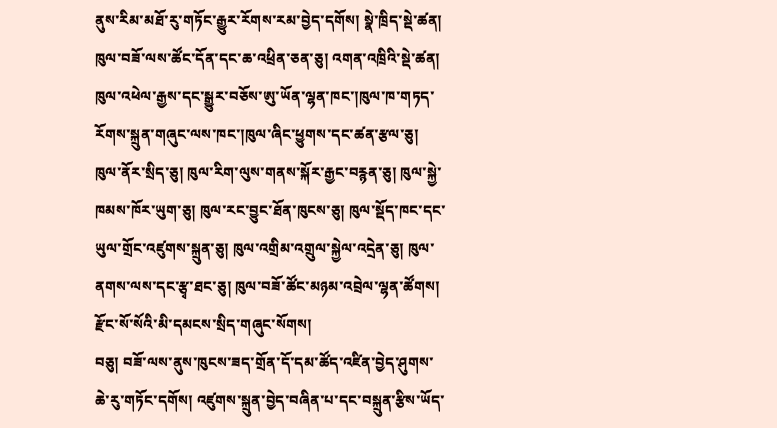ནུས་རིམ་མཐོ་རུ་གཏོང་རྒྱུར་རོགས་རམ་བྱེད་དགོས། སྣེ་ཁྲིད་སྡེ་ཚན། ཁུལ་བཟོ་ལས་ཚོང་དོན་དང་ཆ་འཕྲིན་ཅན་ཅུ། འགན་འཁྲིའི་སྡེ་ཚན། ཁུལ་འཕེལ་རྒྱས་དང་སྒྱུར་བཅོས་ཨུ་ཡོན་ལྷན་ཁང་།ཁུལ་ཁ་གཏད་རོགས་སྐྲུན་གཞུང་ལས་ཁང་།ཁུལ་ཞིང་ཕྱུགས་དང་ཚན་རྩལ་ཅུ། ཁུལ་ནོར་སྲིད་ཅུ། ཁུལ་རིག་ལུས་གནས་སྐོར་རྒྱང་བརྙན་ཅུ། ཁུལ་སྐྱེ་ཁམས་ཁོར་ཡུག་ཅུ། ཁུལ་རང་བྱུང་ཐོན་ཁུངས་ཅུ། ཁུལ་སྡོད་ཁང་དང་ཡུལ་གྲོང་འཛུགས་སྐྲུན་ཅུ། ཁུལ་འགྲིམ་འགྲུལ་སྐྱེལ་འདྲེན་ཅུ། ཁུལ་ནགས་ལས་དང་རྩྭ་ཐང་ཅུ། ཁུལ་བཟོ་ཚོང་མཉམ་འབྲེལ་ལྷན་ཚོགས། རྫོང་སོ་སོའི་མི་དམངས་སྲིད་གཞུང་སོགས།
བཅུ། བཟོ་ལས་ནུས་ཁུངས་ཟད་གྲོན་དོ་དམ་ཚོད་འཛིན་བྱེད་ཤུགས་ཆེ་རུ་གཏོང་དགོས། འཛུགས་སྐྲུན་བྱེད་བཞིན་པ་དང་བསྐྲུན་རྩིས་ཡོད་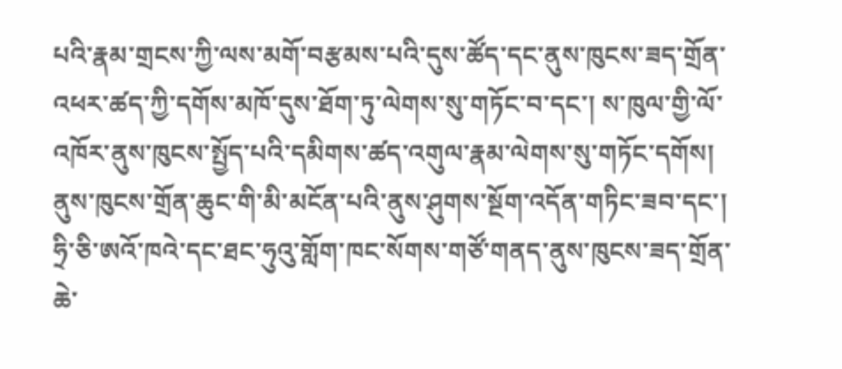པའི་རྣམ་གྲངས་ཀྱི་ལས་མགོ་བརྩམས་པའི་དུས་ཚོད་དང་ནུས་ཁུངས་ཟད་གྲོན་འཕར་ཚད་ཀྱི་དགོས་མཁོ་དུས་ཐོག་ཏུ་ལེགས་སུ་གཏོང་བ་དང་། ས་ཁུལ་གྱི་ལོ་འཁོར་ནུས་ཁུངས་སྤྱོད་པའི་དམིགས་ཚད་འགུལ་རྣམ་ལེགས་སུ་གཏོང་དགོས། ནུས་ཁུངས་གྲོན་ཆུང་གི་མི་མངོན་པའི་ནུས་ཤུགས་སྔོག་འདོན་གཏིང་ཟབ་དང་། ཧྲི་ཅི་ཨའོ་ཁའེ་དང་ཐང་ཧུའུ་གློག་ཁང་སོགས་གཙོ་གནད་ནུས་ཁུངས་ཟད་གྲོན་ཆེ་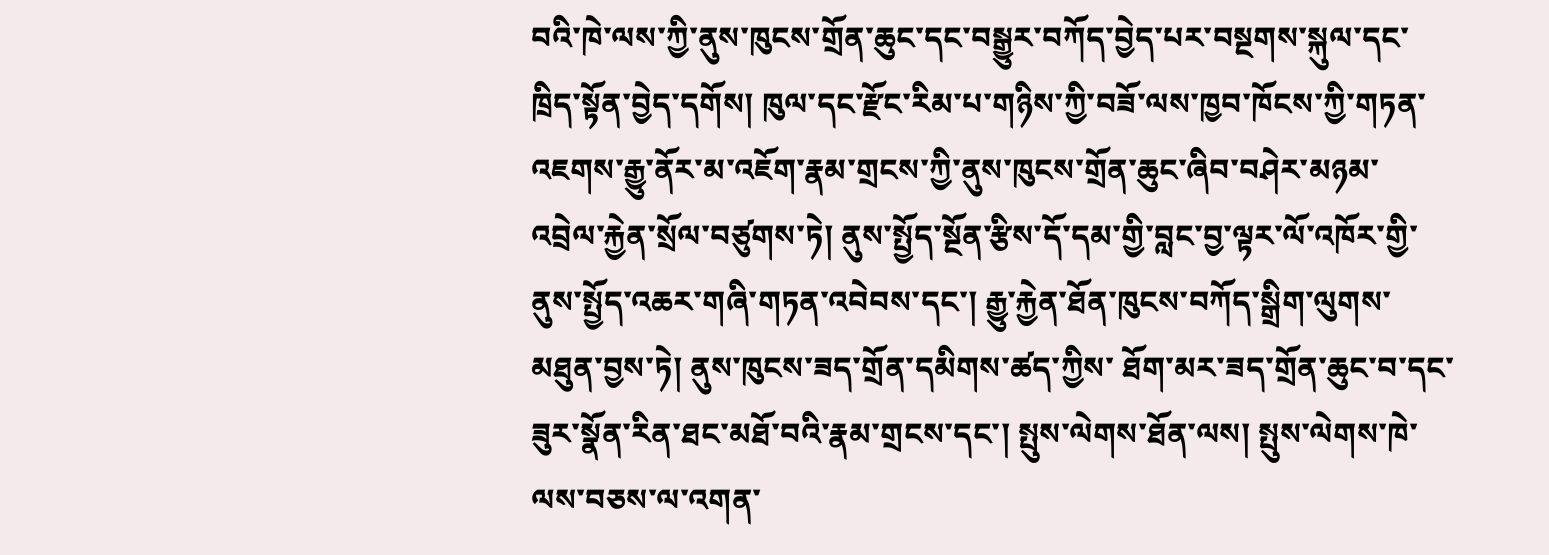བའི་ཁེ་ལས་ཀྱི་ནུས་ཁུངས་གྲོན་ཆུང་དང་བསྒྱུར་བཀོད་བྱེད་པར་བསྔགས་སྐུལ་དང་ཁྲིད་སྟོན་བྱེད་དགོས། ཁུལ་དང་རྫོང་རིམ་པ་གཉིས་ཀྱི་བཟོ་ལས་ཁྱབ་ཁོངས་ཀྱི་གཏན་འཇགས་རྒྱུ་ནོར་མ་འཇོག་རྣམ་གྲངས་ཀྱི་ནུས་ཁུངས་གྲོན་ཆུང་ཞིབ་བཤེར་མཉམ་འབྲེལ་རྐྱེན་སྲོལ་བཙུགས་ཏེ། ནུས་སྤྱོད་སྔོན་རྩིས་དོ་དམ་གྱི་བླང་བྱ་ལྟར་ལོ་འཁོར་གྱི་ནུས་སྤྱོད་འཆར་གཞི་གཏན་འབེབས་དང་། རྒྱུ་རྐྱེན་ཐོན་ཁུངས་བཀོད་སྒྲིག་ལུགས་མཐུན་བྱས་ཏེ། ནུས་ཁུངས་ཟད་གྲོན་དམིགས་ཚད་ཀྱིས་ ཐོག་མར་ཟད་གྲོན་ཆུང་བ་དང་ཟུར་སྣོན་རིན་ཐང་མཐོ་བའི་རྣམ་གྲངས་དང་། སྤུས་ལེགས་ཐོན་ལས། སྤུས་ལེགས་ཁེ་ལས་བཅས་ལ་འགན་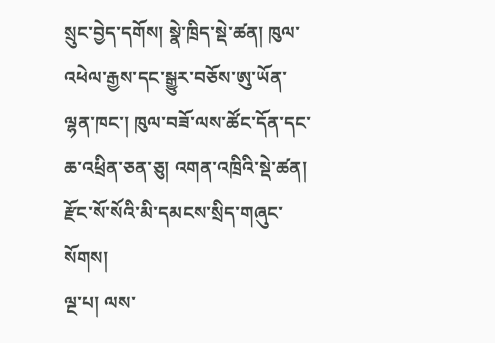སྲུང་བྱེད་དགོས། སྣེ་ཁྲིད་སྡེ་ཚན། ཁུལ་འཕེལ་རྒྱས་དང་སྒྱུར་བཅོས་ཨུ་ཡོན་ལྷན་ཁང་། ཁུལ་བཟོ་ལས་ཚོང་དོན་དང་ཆ་འཕྲིན་ཅན་ཅུ། འགན་འཁྲིའི་སྡེ་ཚན། རྫོང་སོ་སོའི་མི་དམངས་སྲིད་གཞུང་སོགས།
ལྔ་པ། ལས་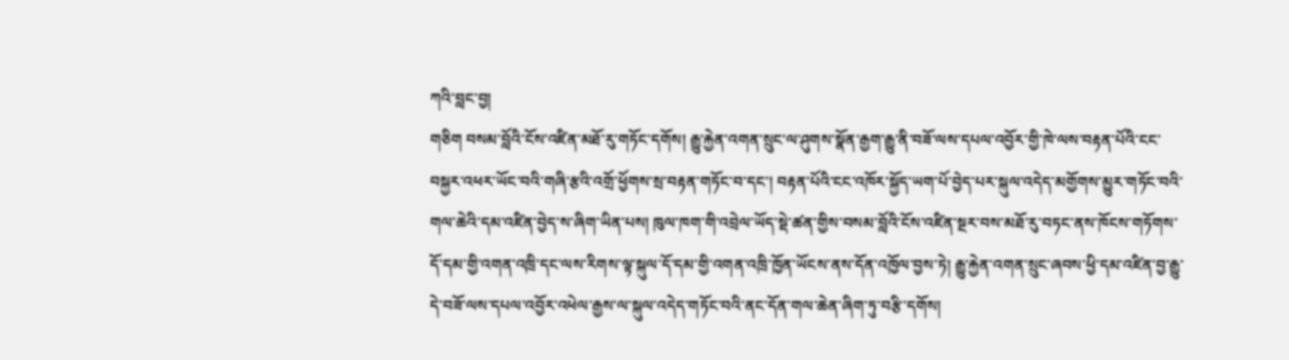ཀའི་བླང་བྱ།
གཅིག བསམ་བློའི་ངོས་འཛིན་མཐོ་རུ་གཏོང་དགོས། རྒྱུ་རྐྱེན་འགན་སྲུང་ལ་ཤུགས་སྣོན་རྒྱག་རྒྱུ་ནི་བཟོ་ལས་དཔལ་འབྱོར་གྱི་ཁེ་ལས་བརྟན་པོའི་ངང་བསྐྱར་འཕར་ཡོང་བའི་གཞི་རྩའི་འགྲོ་ཕྱོགས་སྲ་བརྟན་གཏོང་བ་དང་། བརྟན་པོའི་ངང་འཁོར་སྐྱོད་ཡག་པོ་བྱེད་པར་སྐུལ་འདེད་མགྱོགས་མྱུར་གཏོང་བའི་གལ་ཆེའི་དམ་འཛིན་བྱེད་ས་ཞིག་ཡིན་པས། ཁུལ་ཁག་གི་འབྲེལ་ཡོད་སྡེ་ཚན་གྱིས་བསམ་བློའི་ངོས་འཛིན་སྔར་བས་མཐོ་རུ་བཏང་ནས་ཁོངས་གཏོགས་དོ་དམ་གྱི་འགན་འཁྲི་དང་ལས་རིགས་ལྟ་སྐུལ་དོ་དམ་གྱི་འགན་འཁྲི་ཁྱོན་ཡོངས་ནས་དོན་འཁྱོལ་བྱས་ཏེ། རྒྱུ་རྐྱེན་འགན་སྲུང་ཞབས་ཕྱི་དམ་འཛིན་བྱ་རྒྱུ་དེ་བཟོ་ལས་དཔལ་འབྱོར་འཕེལ་རྒྱས་ལ་སྐུལ་འདེད་གཏོང་བའི་ནང་དོན་གལ་ཆེན་ཞིག་ཏུ་བརྩི་དགོས།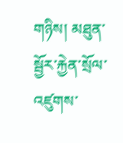གཉིས། མཐུན་སྦྱོར་རྐྱེན་སྲོལ་འཛུགས་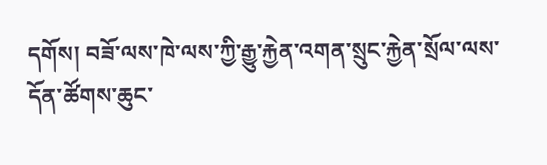དགོས། བཟོ་ལས་ཁེ་ལས་ཀྱི་རྒྱུ་རྐྱེན་འགན་སྲུང་རྐྱེན་སྲོལ་ལས་དོན་ཚོགས་ཆུང་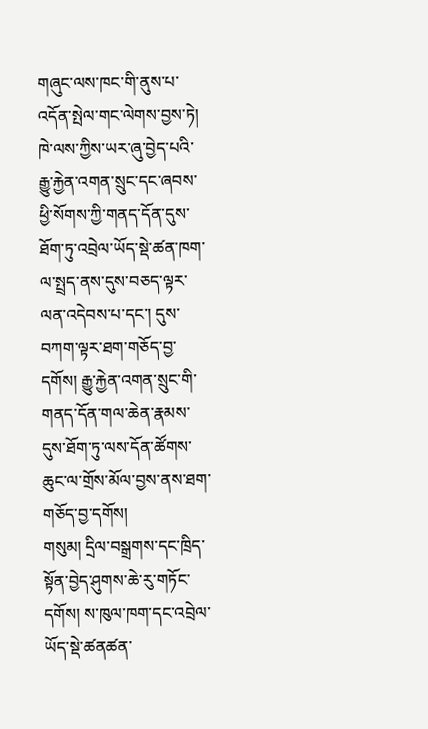གཞུང་ལས་ཁང་གི་ནུས་པ་འདོན་སྤེལ་གང་ལེགས་བྱས་ཏེ། ཁེ་ལས་ཀྱིས་ཡར་ཞུ་བྱེད་པའི་རྒྱུ་རྐྱེན་འགན་སྲུང་དང་ཞབས་ཕྱི་སོགས་ཀྱི་གནད་དོན་དུས་ཐོག་ཏུ་འབྲེལ་ཡོད་སྡེ་ཚན་ཁག་ལ་སྤྲད་ནས་དུས་བཅད་ལྟར་ལན་འདེབས་པ་དང་། དུས་བཀག་ལྟར་ཐག་གཅོད་བྱ་དགོས། རྒྱུ་རྐྱེན་འགན་སྲུང་གི་གནད་དོན་གལ་ཆེན་རྣམས་དུས་ཐོག་ཏུ་ལས་དོན་ཚོགས་ཆུང་ལ་གྲོས་མོལ་བྱས་ནས་ཐག་གཅོད་བྱ་དགོས།
གསུམ། དྲིལ་བསྒྲགས་དང་ཁྲིད་སྟོན་བྱེད་ཤུགས་ཆེ་རུ་གཏོང་དགོས། ས་ཁུལ་ཁག་དང་འབྲེལ་ཡོད་སྡེ་ཚནཚན་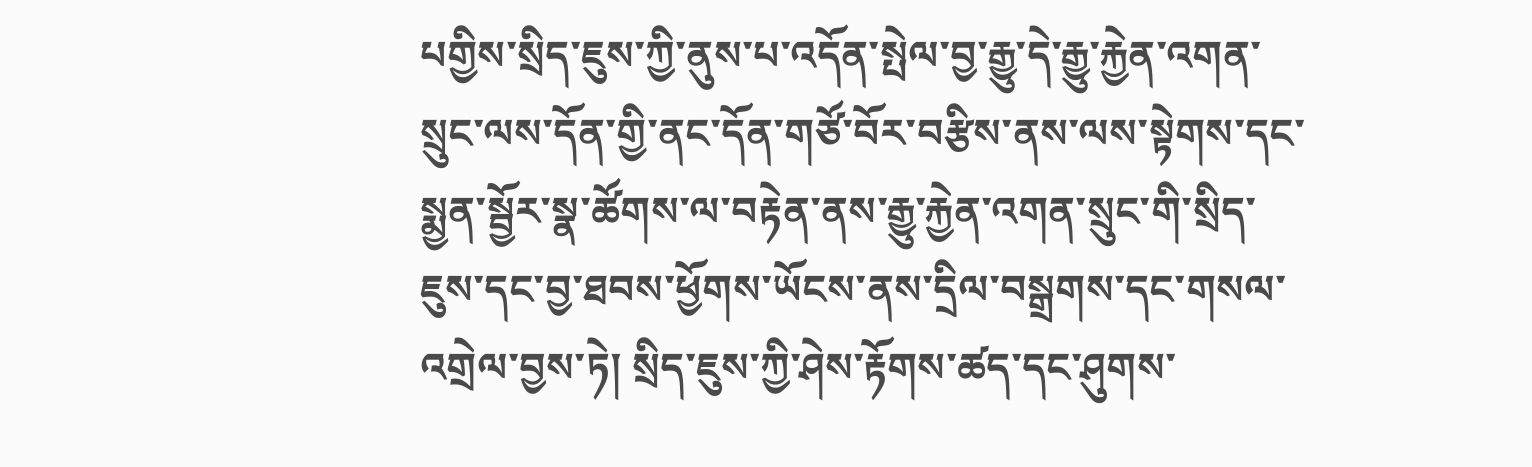པགྱིས་སྲིད་ཇུས་ཀྱི་ནུས་པ་འདོན་སྤེལ་བྱ་རྒྱུ་དེ་རྒྱུ་རྐྱེན་འགན་སྲུང་ལས་དོན་གྱི་ནང་དོན་གཙོ་བོར་བརྩིས་ནས་ལས་སྟེགས་དང་སྨྱན་སྦྱོར་སྣ་ཚོགས་ལ་བརྟེན་ནས་རྒྱུ་རྐྱེན་འགན་སྲུང་གི་སྲིད་ཇུས་དང་བྱ་ཐབས་ཕྱོགས་ཡོངས་ནས་དྲིལ་བསྒྲགས་དང་གསལ་འགྲེལ་བྱས་ཏེ། སྲིད་ཇུས་ཀྱི་ཤེས་རྟོགས་ཚད་དང་ཤུགས་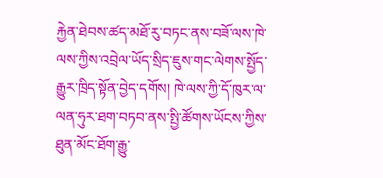རྐྱེན་ཐེབས་ཚད་མཐོ་རུ་བཏང་ནས་བཟོ་ལས་ཁེ་ལས་ཀྱིས་འབྲེལ་ཡོད་སྲིད་ཇུས་གང་ལེགས་སྤྱོད་རྒྱུར་ཁྲིད་སྟོན་བྱེད་དགོས། ཁེ་ལས་ཀྱི་དོ་ཁུར་ལ་ལན་ཧུར་ཐག་བཏབ་ནས་སྤྱི་ཚོགས་ཡོངས་ཀྱིས་ཐུན་མོང་ཐོག་རྒྱུ་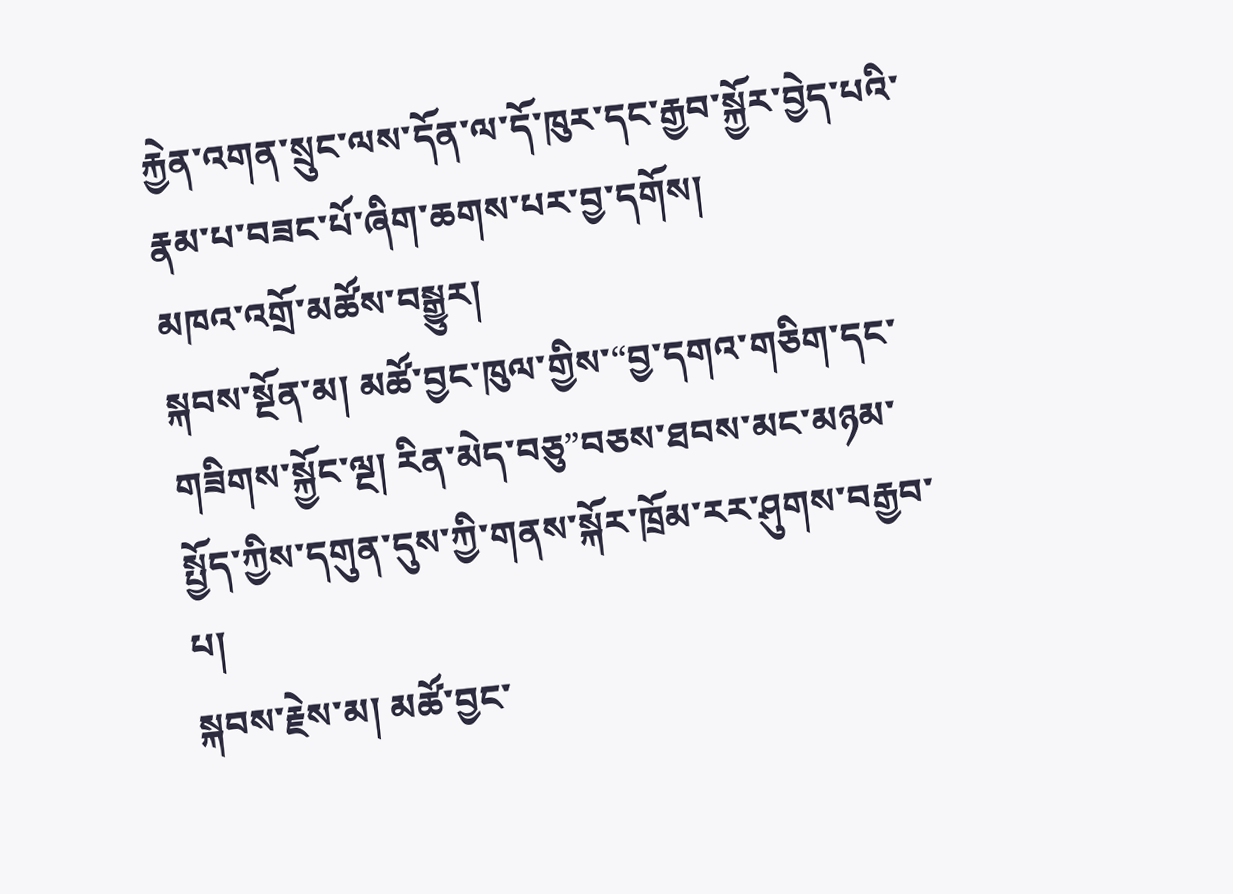རྐྱེན་འགན་སྲུང་ལས་དོན་ལ་དོ་ཁུར་དང་རྒྱབ་སྐྱོར་བྱེད་པའི་རྣམ་པ་བཟང་པོ་ཞིག་ཆགས་པར་བྱ་དགོས།
མཁའ་འགྲོ་མཚོས་བསྒྱུར།
སྐབས་སྔོན་མ། མཚོ་བྱང་ཁུལ་གྱིས་“བྱ་དགའ་གཅིག་དང་གཟིགས་སྐྱོང་ལྔ། རིན་མེད་བཅུ”བཅས་ཐབས་མང་མཉམ་སྤྱོད་ཀྱིས་དགུན་དུས་ཀྱི་གནས་སྐོར་ཁྲོམ་རར་ཤུགས་བརྒྱབ་པ།
སྐབས་རྗེས་མ། མཚོ་བྱང་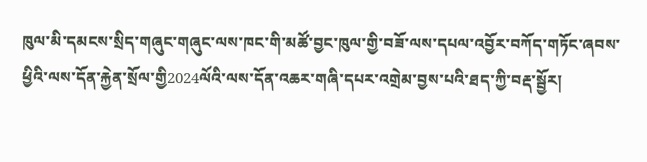ཁུལ་མི་དམངས་སྲིད་གཞུང་གཞུང་ལས་ཁང་གི་མཚོ་བྱང་ཁུལ་གྱི་བཟོ་ལས་དཔལ་འབྱོར་བཀོད་གཏོང་ཞབས་ཕྱིའི་ལས་དོན་རྐྱེན་སྲོལ་གྱི2024ལོའི་ལས་དོན་འཆར་གཞི་དཔར་འགྲེམ་བྱས་པའི་ཐད་ཀྱི་བརྡ་སྦྱོར།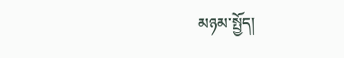མཉམ་སྤྱོད།